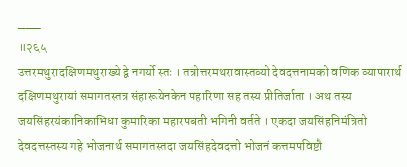___
॥२६५
उत्तरमथुरादक्षिणमथुराख्ये द्वे नगर्यो स्तः । तत्रोत्तरमथरावास्तव्यो देवदत्तनामको वणिक व्यापारार्थ दक्षिणमथुरायां समागतस्तत्र संहारूयेनकेन पहारिणा सह तस्य प्रीतिर्जाता । अथ तस्य जयसिंहरयंकानिकाभिधा कुमारिका महारपबती भगिनी वर्तते । एकदा जयसिंहनिमंत्रितो देवदत्तस्तस्य गहे भोजनार्थ समागतस्तदा जयसिंहदेवदत्तो भोजनं कत्तमपविष्टौ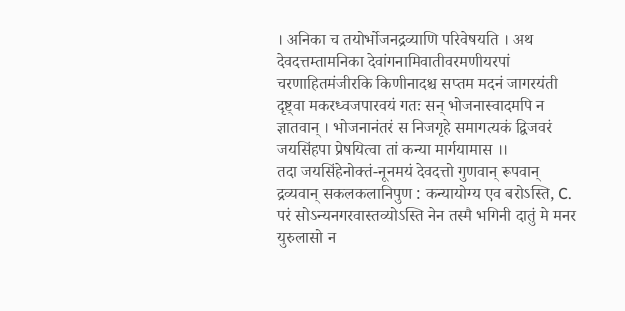। अनिका च तयोर्भोजनद्रव्याणि परिवेषयति । अथ देवदत्तम्तामनिका देवांगनामिवातीवरमणीयरपां चरणाहितमंजीरकि किणीनादश्च सप्तम मदनं जागरयंती दृष्ट्वा मकरध्वजपारवयं गतः सन् भोजनास्वादमपि न ज्ञातवान् । भोजनानंतरं स निजगृहे समागत्यकं द्विजवरं जयसिंहपा प्रेषयित्वा तां कन्या मार्गयामास ।।
तदा जयसिंहेनोक्तं-नूनमयं देवदत्तो गुणवान् रूपवान् द्रव्यवान् सकलकलानिपुण : कन्यायोग्य एव बरोऽस्ति, C. परं सोऽन्यनगरवास्तव्योऽस्ति नेन तस्मै भगिनी दातुं मे मनर युरुलासो न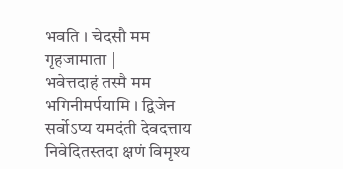भवति । चेदसौ मम गृहजामाता |
भवेत्तदाहं तस्मै मम भगिनीमर्पयामि । द्विजेन सर्वोऽप्य यमदंती देवदत्ताय निवेदितस्तदा क्षणं विमृश्य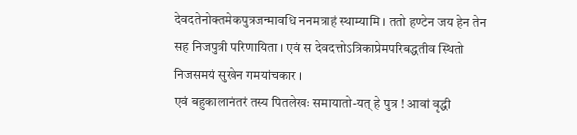देवदतेनोक्तमेकपुत्रजन्मावधि ननमत्राहं स्थाम्यामि । ततो हण्टेन जय हेन तेन सह निजपुत्री परिणायिता । एवं स देवदत्तोऽत्रिकाप्रेमपरिबद्धतीव स्थितो निजसमयं सुखेन गमयांचकार ।
एवं बहुकालानंतरं तस्य पितलेखः समायातो-यत् हे पुत्र ! आवां वृद्धी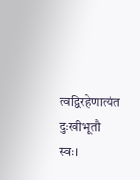त्वद्विरहेणात्यंत दुःखीभूतौ स्वः।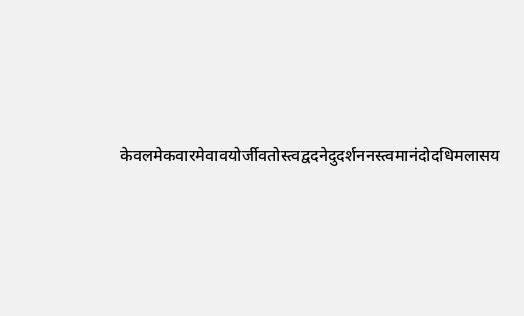केवलमेकवारमेवावयोर्जीवतोस्त्वद्वदनेदुदर्शननस्त्वमानंदोदधिमलासय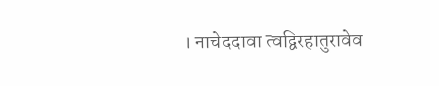। नाचेददावा त्वद्विरहातुरावेव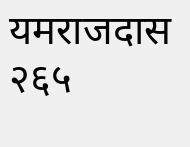यमराजदास
२६५